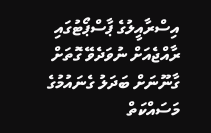އިސްރާއީލުގެ ޕާސްޕޯޓުގައި ރާއްޖެއަށް ނުވަދެވޭ ގޮތަށް ގާނޫނަށް ބަދަލު ގެނައުމުގެ މަސައްކަތް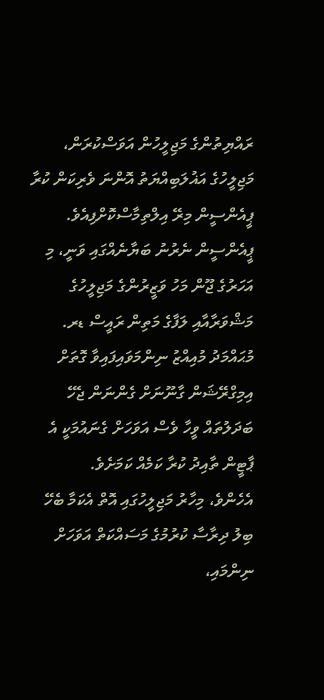ރައްޔިތުންގެ މަޖިލީހުން އަވަސްކުރަން، މަޖިލީހުގެ އަޣުލަބިއްޔަތު އޮންނަ ވެރިކަން ކުރާ ޕީއެންސީން މިރޭ އިލްތިމާސްކޮށްފިއެވެ.
ޕީއެންސީން ނެރުނު ބަޔާނެއްގައި ވަނީ، މި އަހަރުގެ ޖޫން މަހު ވަޒީރުންގެ މަޖިލީހުގެ މަޝްވަރާއާއި ލަފާގެ މަތިން ރައީސް ޑރ. މުޙައްމަދު މުއިއްޒު ނިންމަވައިފައިވާ ގޮތަށް އިމިގްރޭޝަން ގާނޫނަށް ގެންނަން ޖެހޭ ބަދަލުތައް ވީހާ ވެސް އަވަހަށް ގެނައުމަކީ އެ ޕާޓީން ތާއިދު ކުރާ ކަމެއް ކަމަށެވެ.
އެހެންވެ، މިހާރު މަޖިލީހުގައި އޮތް އެކަމާ ބެހޭ ބިލު ދިރާސާ ކުރުމުގެ މަސައްކަތް އަވަހަށް ނިންމައި،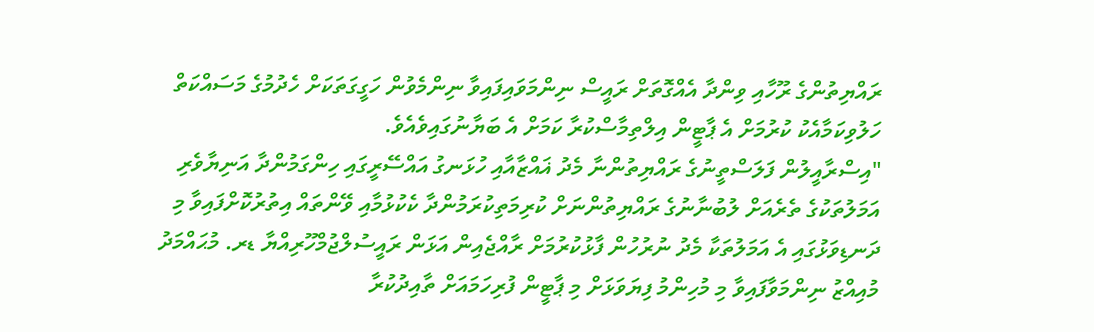ރައްޔިތުންގެ ރޫހާއި ވިންދާ އެއްގޮތަށް ރައީސް ނިންމަވައިފައިވާ ނިންމެވުން ހަގީގަތަކަށް ހެދުމުގެ މަސައްކަތް ހަލުވިކަމާއެކު ކުރުމަށް އެ ޕާޓީން އިލްތިމާސްކުރާ ކަމަށް އެ ބަޔާނުގައިވެއެވެ.
"އިސްރާއީލުން ފަލަސްތީނުގެ ރައްޔިތުންނާ މެދު ޣައްޒާއާއި ހުޅަނގު އައްސޭރީގައި ހިންގަމުންދާ އަނިޔާވެރި އަމަލުތަކުގެ ތެރެއަށް ލުބުނާނުގެ ރައްޔިތުންނަށް ކުރިމަތިކުރަމުންދާ ކެކުޅުމާއި ވޭންތައް އިތުރުކޮށްފައިވާ މި ދަނޑިވަޅުގައި އެ އަމަލުތަކާ މެދު ނުރުހުން ފާޅުކުރުމަށް ރާއްޖެއިން އަޅަން ރައީސުލްޖުމްހޫރިއްޔާ ޑރ. މުޙައްމަދު މުއިއްޒު ނިންމަވާފައިވާ މި މުހިންމު ފިޔަވަޅަށް މި ޕާޓީން ފުރިހަމައަށް ތާއިދުކުރާ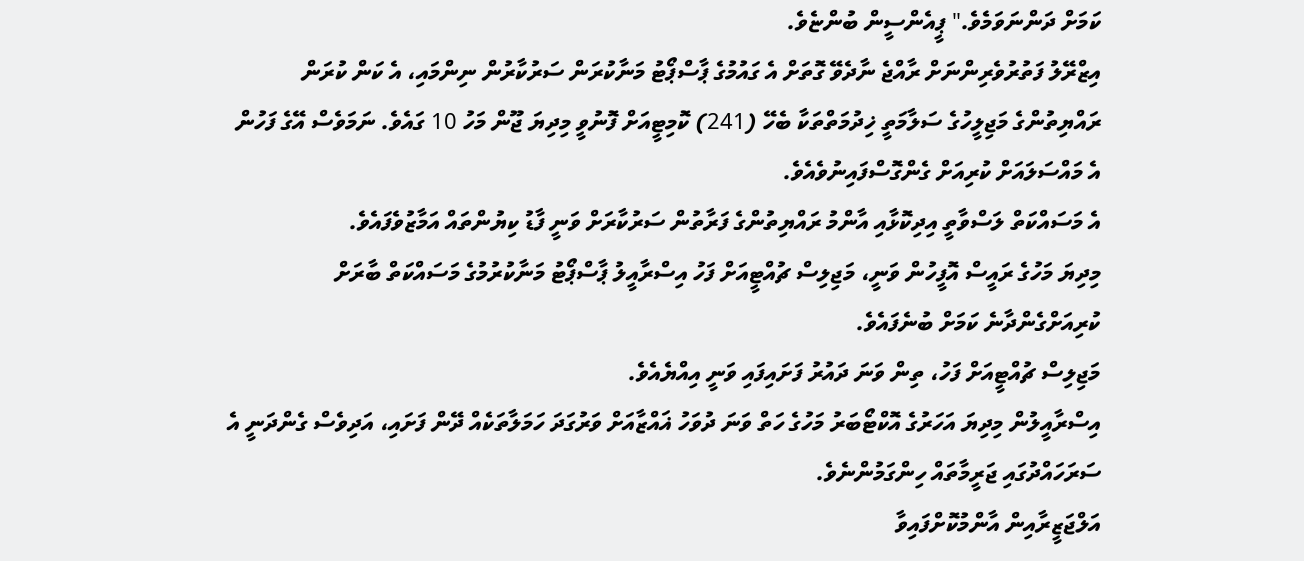ކަމަށް ދަންނަވަމެވެ." ޕީއެންސީން ބުންޏެވެ.
އިޒްރޭލު ފަތުރުވެރިންނަށް ރާއްޖެ ނާދެވޭ ގޮތަށް އެ ގައުމުގެ ޕާސްޕޯޓު މަނާކުރަން ސަރުކާރުން ނިންމައި، އެ ކަން ކުރަން ރައްޔިތުންގެ މަޖިލީހުގެ ސަލާމަތީ ޚިދުމަތްތަކާ ބެހޭ (241) ކޮމިޓީއަށް ފޮނުވީ މިދިޔަ ޖޫން މަހު 10 ގައެވެ. ނަމަވެސް އޭގެ ފަހުން އެ މައްސަލައަށް ކުރިއަށް ގެންގޮސްފައިނުވެއެވެ.
އެ މަސައްކަތް ލަސްވާތީ އިދިކޮޅާއި އާންމު ރައްޔިތުންގެ ފަރާތުން ސަރުކާރަށް ވަނީ ފާޑު ކިޔުންތައް އަމާޒުވެފައެވެ.
މިދިޔަ މަހުގެ ރައީސް އޮފީހުން ވަނީ، މަޖިލިސް ޗުއްޓީއަށް ފަހު އިސްރާއީލު ޕާސްޕޯޓު މަނާކުރުމުގެ މަސައްކަތް ބާރަށް ކުރިއަށްގެންދާނެ ކަމަށް ބުނެފައެވެ.
މަޖިލިސް ޗުއްޓީއަށް ފަހު، ތިން ވަނަ ދައުރު ފަށައިފައި ވަނީ އިއްޔެއެވެ.
އިސްރާއީލުން މިދިޔަ އަހަރުގެ އޮކްޓޯބަރު މަހުގެ ހަތް ވަނަ ދުވަހު ޣައްޒާއަށް ވަރުގަދަ ހަމަލާތަކެއް ދޭން ފަށައި، އަދިވެސް ގެންދަނީ އެ ސަރަހައްދުގައި ޖަރީމާތައް ހިންގަމުންނެވެ.
އަލްޖަޒީރާއިން އާންމުކޮށްފައިވާ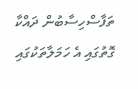ތަފާސްހިސާބުން ދައްކާ ގޮތުގައި އެ ހަމަލާތަކުގައި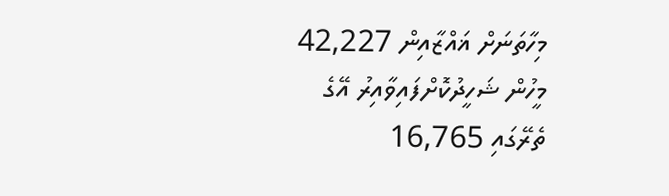މިހާތަނަށް ޣައްޒާއިން 42,227 މީހުން ޝަހީދުކޮށްފައިވާއިރު އޭގެ ތެރޭގައި 16,765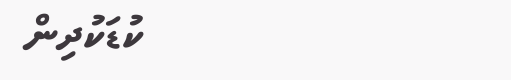ކުޑަކުދިން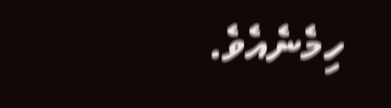ހިމެނެއެވެ.